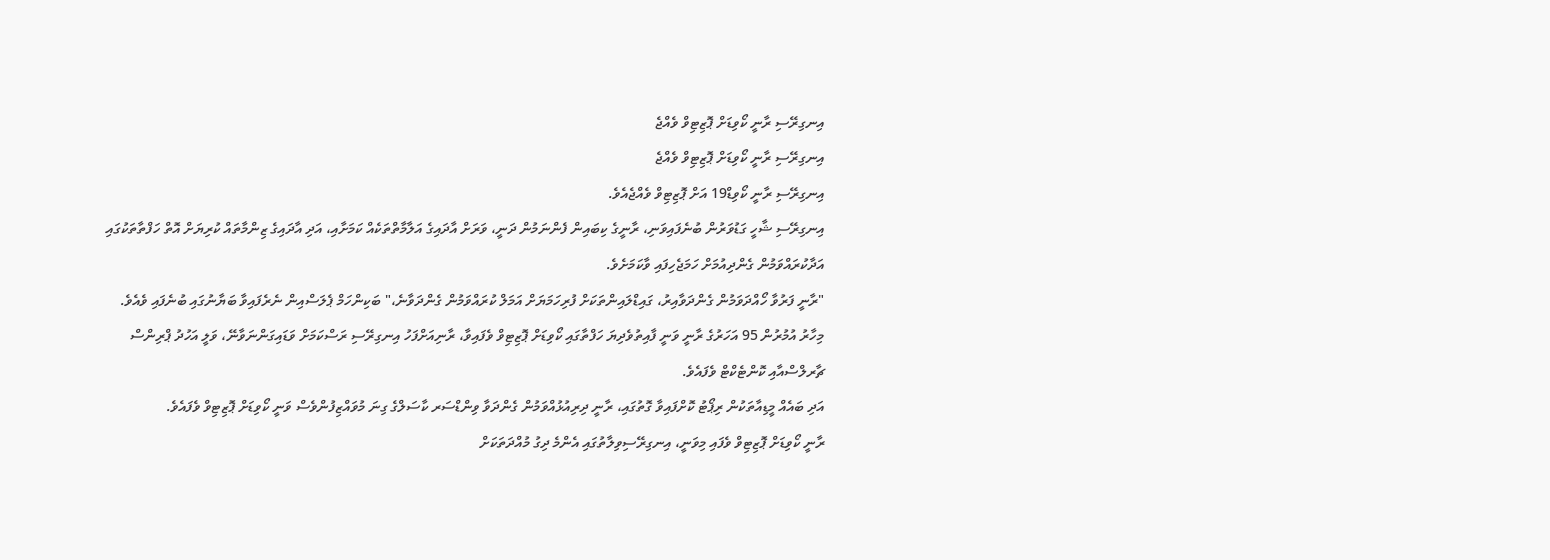އިނގިރޭސި ރާނީ ކޯވިޑަށް ޕޮޒިޓިވް ވެއްޖެ
އިނގިރޭސި ރާނީ ކޯވިޑަށް ޕޮޒިޓިވް ވެއްޖެ
އިނގިރޭސި ރާނީ ކޯވިޑް19 އަށް ޕޮޒިޓިވް ވެއްޖެއެވެ.
އިނގިރޭސި ޝާހީ ގަޑުވަރުން ބުނެފައިވަނި، ރާނީގެ ކިބައިން ފެންނަމުން ދަނީ، ވަރަށް އާދައިގެ އަލާމާތްތަކެއް ކަމަށާއި، އަދި އާދައިގެ ޒިންމާތައް ކުރިޔަށް އޮތް ހަފްތާތަކުގައި އަދާކުރައްވަމުން ގެންދިއުމަށް ހަމަޖެހިފައި ވާކަމަށެވެ.
"ރާނީ ފަރުވާ ހޯއްދަވަމުން ގެންދަވާއިރު، ގައިޑްލައިންތަކަށް ފުރިހަމަޔަށް އަމަލް ކުރައްވަމުން ގެންދަވާނެ،" ބަކިންހަމް ޕެލަސްއިން ނެރެފައިވާ ބަޔާނުގައި ބުނެފައި ވެއެވެ.
މިހާރު އުމުރުން 95 އަހަރުގެ ރާނީ ވަނީ ފާއިތުވެދިޔަ ހަފްތާގައި ކޯވިޑަށް ޕޮޒިޓިވް ވެފައިވާ، ރާނިއަށްފަހު އިނގިރޭސި ރަސްކަމަށް ވަޑައިގަންނަވާނޭ، ވަލީ އަހުދު ޕްރިންސް ޗާރލްސްއާއި ކޮންޓެކްޓް ވެފައެވެ.
އަދި ބައެއް މީޑިއާތަކުން ރިޕޯޓު ކޮށްފައިވާ ގޮތުގައި، ރާނީ ދިރިއުޅުއްވަމުން ގެންދަވާ ވިންޑްސަރ ކާސަލްގެ ގިނަ މުވައްޒިފުންވެސް ވަނީ ކޯވިޑަށް ޕޮޒިޓިވް ވެފައެވެ.
ރާނީ ކޯވިޑަށް ޕޮޒިޓިވް ވެފައި މިވަނީ، އިނގިރޭސިވިލާތުގައި އެންމެ ދިގު މުއްދަތަކަށް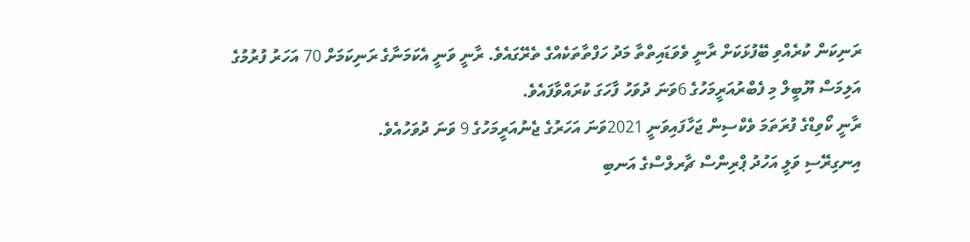ރަނިކަން ކުރެއްވި ބޭފުޅަކަށް ރާނީ ވެވަޑައިތްތާ މަދު ހަފްތާތަކެއްގެ ތެރޭގައެވެ. ރާނީ ވަނީ އެކަމަނާގެ ރަނިކަމަށް 70 އަހަރު ފުރުމުގެ އަލިމަސް ޔޫބީލް މި ފެބްރުއަރީމަހުގެ 6ވަނަ ދުވަހު ފާހަގަ ކުރައްވާފައެވެ.
ރާނީ ކޯވިޑްގެ ފުރަތަމަ ވެކްސިން ޖަހާފައިވަނީ 2021ވަނަ އަހަރުގެ ޖެނުއަރީމަހުގެ 9 ވަނަ ދުވަހުއެވެ.
އިނގިރޭސި ވަލީ އަހުދު ޕްރިންސް ޗާރލްސްގެ އަނބި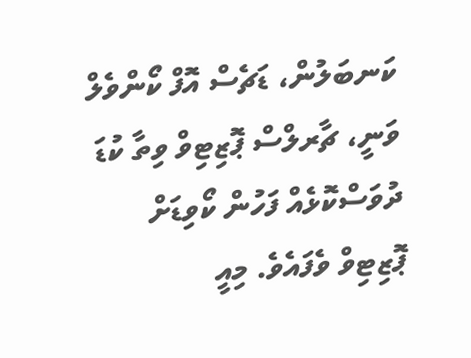ކަނބަލުން، ޑަޗެސް އޮފް ކޯންވެލް ވަނީ، ޗާރލްސް ޕޮޒިޓިވް ވިތާ ކުޑަ ދުވަސްކޮޅެއް ފަހުން ކޯވިޑަށް ޕޮޒިޓިވް ވެފައެވެ. މިއީ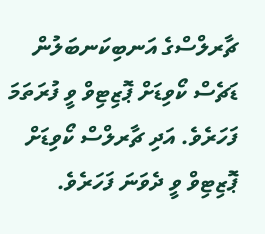ޗާރލްސްގެ އަނބިކަނބަލުން ޑަޗެސް ކޯވިޑަށް ޕޮޒިޓިވް ވީ ފުރަތަމަ ފަހަރެވެ. އަދި ޗާރލްސް ކޯވިޑަށް ޕޮޒިޓިވް ވީ ދެވަނަ ފަހަރެވެ.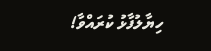ހިޔާލުފާޅު ކުރައްވާ!